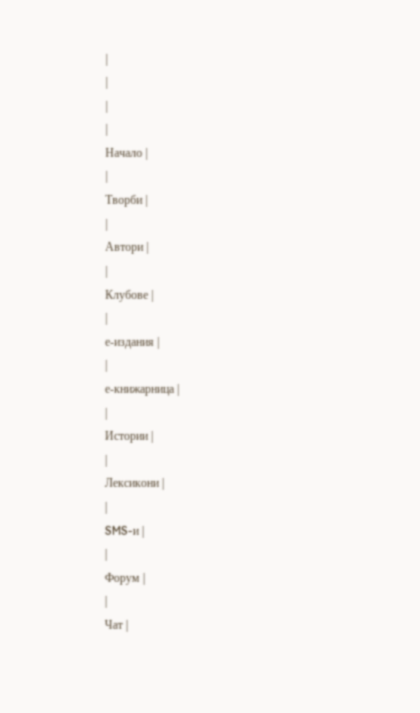|
|
|
|
Начало |
|
Творби |
|
Автори |
|
Клубове |
|
е-издания |
|
е-книжарница |
|
Истории |
|
Лексикони |
|
SMS-и |
|
Форум |
|
Чат |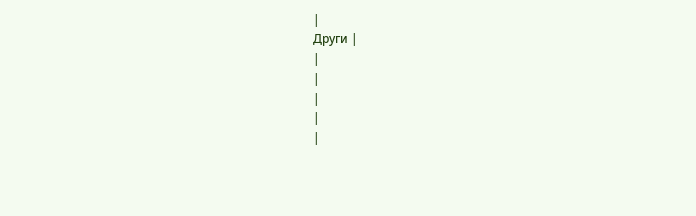|
Други |
|
|
|
|
|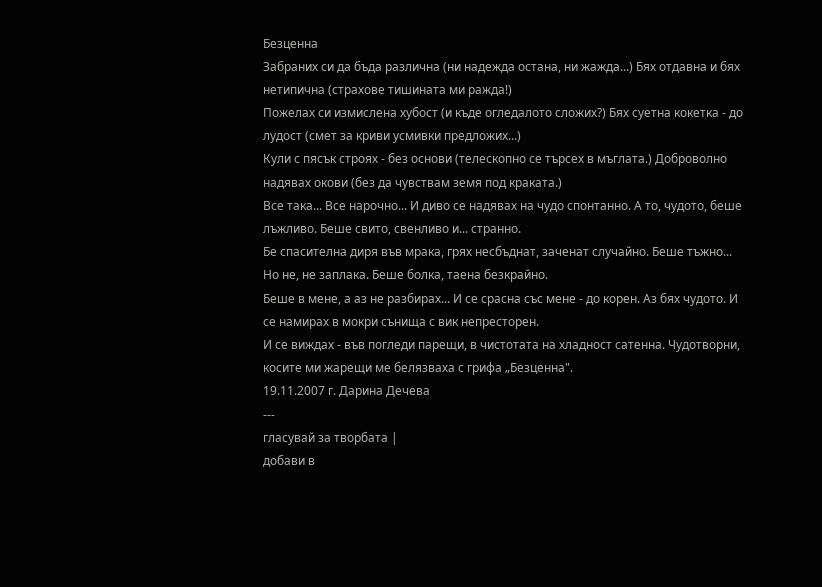Безценна
Забраних си да бъда различна (ни надежда остана, ни жажда...) Бях отдавна и бях нетипична (страхове тишината ми ражда!)
Пожелах си измислена хубост (и къде огледалото сложих?) Бях суетна кокетка - до лудост (смет за криви усмивки предложих...)
Кули с пясък строях - без основи (телескопно се търсех в мъглата.) Доброволно надявах окови (без да чувствам земя под краката.)
Все така... Все нарочно... И диво се надявах на чудо спонтанно. А то, чудото, беше лъжливо. Беше свито, свенливо и... странно.
Бе спасителна диря във мрака, грях несбъднат, заченат случайно. Беше тъжно... Но не, не заплака. Беше болка, таена безкрайно.
Беше в мене, а аз не разбирах... И се срасна със мене - до корен. Аз бях чудото. И се намирах в мокри сънища с вик непресторен.
И се виждах - във погледи парещи, в чистотата на хладност сатенна. Чудотворни, косите ми жарещи ме белязваха с грифа „Безценна".
19.11.2007 г. Дарина Дечева
---
гласувай за творбата |
добави в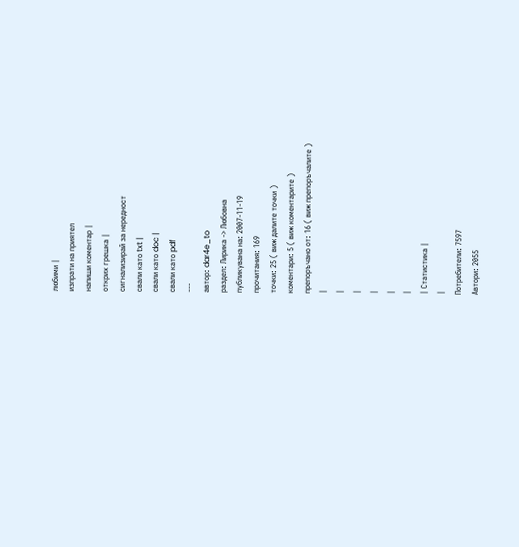любими |
изпрати на приятел
напиши коментар |
открих грешка |
сигнализирай за нередност
свали като txt |
свали като doc |
свали като pdf
---
автор: dar4e_to
раздел: Лирика -> Любовна
публикувана на: 2007-11-19
прочитания: 169
точки: 25 ( виж далите точки )
коментари: 5 ( виж коментарите )
препоръчано от: 16 ( виж препоръчалите )
|
|
|
|
|
|
| Статистика |
|
Потребители: 7597
Автори: 2055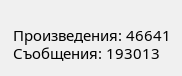Произведения: 46641
Съобщения: 193013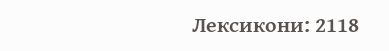Лексикони: 2118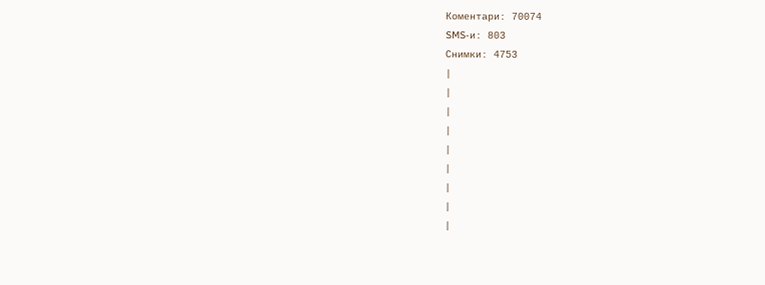Коментари: 70074
SMS-и: 803
Снимки: 4753
|
|
|
|
|
|
|
|
|